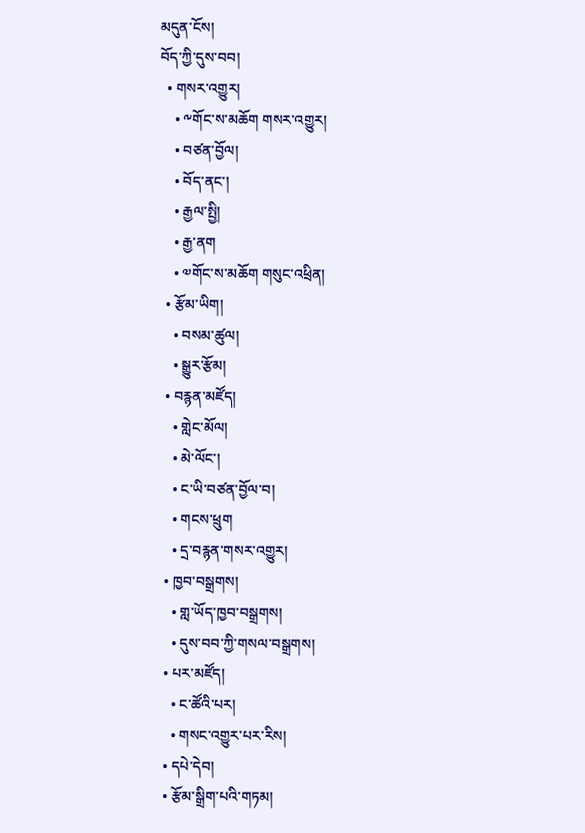མདུན་ངོས།
བོད་ཀྱི་དུས་བབ།
  • གསར་འགྱུར།
    • ༸གོང་ས་མཆོག གསར་འགྱུར།
    • བཙན་བྱོལ།
    • བོད་ནང་།
    • རྒྱལ་སྤྱི།
    • རྒྱ་ནག
    • ༧གོང་ས་མཆོག གསུང་འཕྲིན།
  • རྩོམ་ཡིག།
    • བསམ་ཚུལ།
    • སྒྱུར་རྩོམ།
  • བརྙན་མཛོད།
    • གླེང་མོལ།
    • མེ་ལོང་།
    • ང་ཡི་བཙན་བྱོལ་བ།
    • གངས་ཕྲུག
    • དྲ་བརྙན་གསར་འགྱུར།
  • ཁྱབ་བསྒྲགས།
    • གླ་ཡོད་ཁྱབ་བསྒྲགས།
    • དུས་བབ་ཀྱི་གསལ་བསྒྲགས།
  • པར་མཛོད།
    • ང་ཚོའི་པར།
    • གསང་འགྱུར་པར་རིས།
  • དཔེ་དེབ།
  • རྩོམ་སྒྲིག་པའི་གཏམ།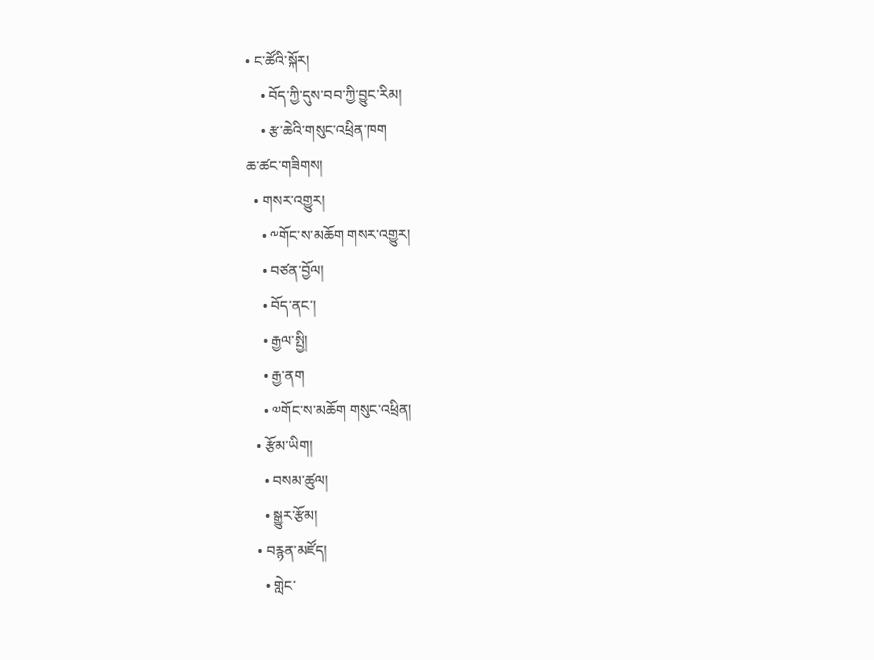• ང་ཚོའི་སྐོར།
    • བོད་ཀྱི་དུས་བབ་ཀྱི་བྱུང་རིམ།
    • རྩ་ཆེའི་གསུང་འཕྲིན་ཁག
ཆ་ཚང་གཟིགས།
  • གསར་འགྱུར།
    • ༸གོང་ས་མཆོག གསར་འགྱུར།
    • བཙན་བྱོལ།
    • བོད་ནང་།
    • རྒྱལ་སྤྱི།
    • རྒྱ་ནག
    • ༧གོང་ས་མཆོག གསུང་འཕྲིན།
  • རྩོམ་ཡིག།
    • བསམ་ཚུལ།
    • སྒྱུར་རྩོམ།
  • བརྙན་མཛོད།
    • གླེང་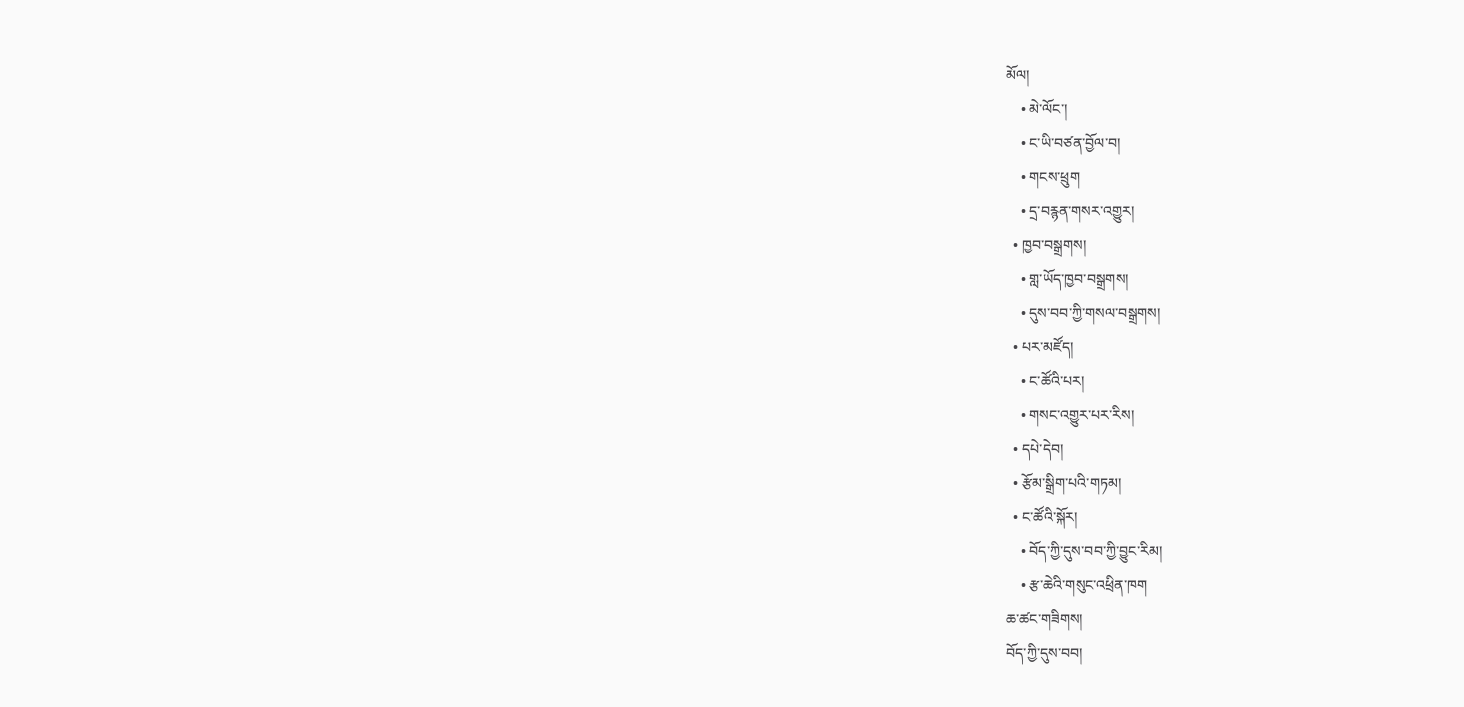མོལ།
    • མེ་ལོང་།
    • ང་ཡི་བཙན་བྱོལ་བ།
    • གངས་ཕྲུག
    • དྲ་བརྙན་གསར་འགྱུར།
  • ཁྱབ་བསྒྲགས།
    • གླ་ཡོད་ཁྱབ་བསྒྲགས།
    • དུས་བབ་ཀྱི་གསལ་བསྒྲགས།
  • པར་མཛོད།
    • ང་ཚོའི་པར།
    • གསང་འགྱུར་པར་རིས།
  • དཔེ་དེབ།
  • རྩོམ་སྒྲིག་པའི་གཏམ།
  • ང་ཚོའི་སྐོར།
    • བོད་ཀྱི་དུས་བབ་ཀྱི་བྱུང་རིམ།
    • རྩ་ཆེའི་གསུང་འཕྲིན་ཁག
ཆ་ཚང་གཟིགས།
བོད་ཀྱི་དུས་བབ།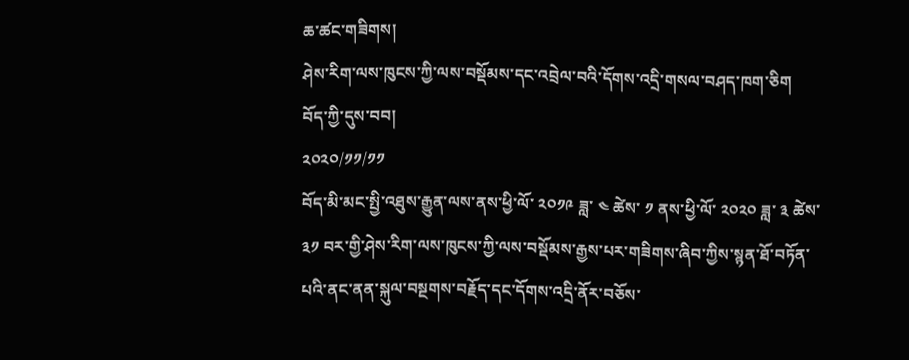ཆ་ཚང་གཟིགས།
ཤེས་རིག་ལས་ཁུངས་ཀྱི་ལས་བསྡོམས་དང་འབྲེལ་བའི་དོགས་འདྲི་གསལ་བཤད་ཁག་ཅིག
བོད་ཀྱི་དུས་བབ།
༢༠༢༠/༡༡/༡༡
བོད་མི་མང་སྤྱི་འཐུས་རྒྱུན་ལས་ནས་ཕྱི་ལོ་ ༢༠༡༩ ཟླ་ ༤ ཚེས་ ༡ ནས་ཕྱི་ལོ་ ༢༠༢༠ ཟླ་ ༣ ཚེས་ ༣༡ བར་གྱི་ཤེས་རིག་ལས་ཁུངས་ཀྱི་ལས་བསྡོམས་རྒྱས་པར་གཟིགས་ཞིབ་ཀྱིས་སྙན་ཐོ་བཏོན་པའི་ནང་ནན་སྐུལ་བསྔགས་བརྗོད་དང་དོགས་འདྲི་ནོར་བཅོས་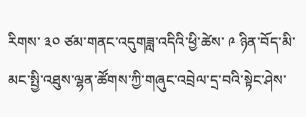རིགས་ ༣༠ ཙམ་གནང་འདུགཟླ་འདིའི་ཕྱི་ཚེས་ ༩ ཉིན་བོད་མི་མང་སྤྱི་འཐུས་ལྷན་ཚོགས་ཀྱི་གཞུང་འབྲེལ་དྲ་བའི་སྟེང་ཤེས་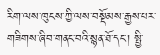རིག་ལས་ཁུངས་ཀྱི་ལས་བསྡོམས་རྒྱས་པར་གཟིགས་ཞིབ་གནང་བའི་སྙན་ཐོ་དང་། སྤྱི་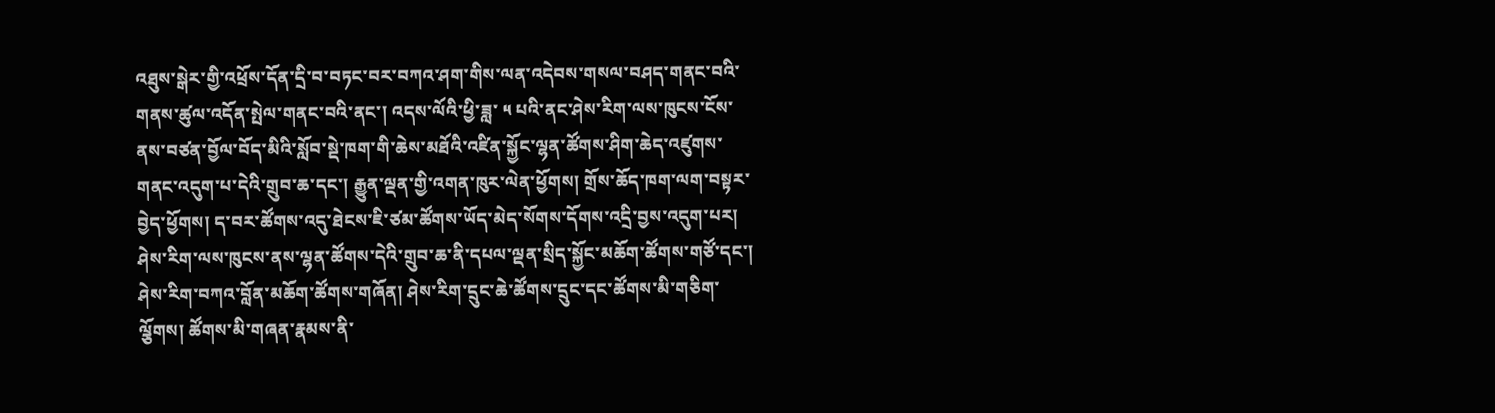འཐུས་སྒེར་གྱི་འཕྲོས་དོན་དྲི་བ་བཏང་བར་བཀའ་ཤག་གིས་ལན་འདེབས་གསལ་བཤད་གནང་བའི་གནས་ཚུལ་འདོན་སྤེལ་གནང་བའི་ནང་། འདས་ལོའི་ཕྱི་ཟླ་ ༥ པའི་ནང་ཤེས་རིག་ལས་ཁུངས་ངོས་ནས་བཙན་བྱོལ་བོད་མིའི་སློབ་སྡེ་ཁག་གི་ཆེས་མཐོའི་འཛིན་སྐྱོང་ལྷན་ཚོགས་ཤིག་ཆེད་འཛུགས་གནང་འདུག་པ་དེའི་གྲུབ་ཆ་དང་། རྒྱུན་ལྡན་གྱི་འགན་ཁུར་ལེན་ཕྱོགས། གྲོས་ཆོད་ཁག་ལག་བསྟར་བྱེད་ཕྱོགས། ད་བར་ཚོགས་འདུ་ཐེངས་ཇི་ཙམ་ཚོགས་ཡོད་མེད་སོགས་དོགས་འདྲི་བྱས་འདུག་པར། ཤེས་རིག་ལས་ཁུངས་ནས་ལྷན་ཚོགས་དེའི་གྲུབ་ཆ་ནི་དཔལ་ལྡན་སྲིད་སྐྱོང་མཆོག་ཚོགས་གཙོ་དང་། ཤེས་རིག་བཀའ་བློན་མཆོག་ཚོགས་གཞོན། ཤེས་རིག་དྲུང་ཆེ་ཚོགས་དྲུང་དང་ཚོགས་མི་གཅིག་ལྕོགས། ཚོགས་མི་གཞན་རྣམས་ནི་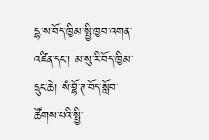དྷ་ས་བོད་ཁྱིམ་སྤྱི་ཁྱབ་འགན་འཛིན་དང་། མ་སུ་རི་བོད་ཁྱིམ་དྲུང་ཆེ། སཾ་བྷོ་ཊ་བོད་སློབ་ཚོགས་པའི་སྤྱི་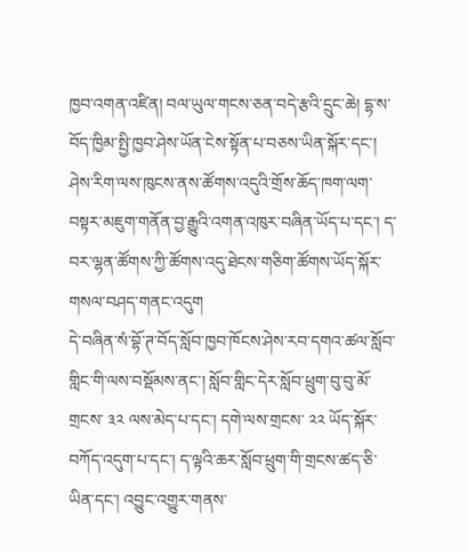ཁྱབ་འགན་འཛིན། བལ་ཡུལ་གངས་ཅན་བདེ་རྩའི་དྲུང་ཆེ། དྷ་ས་བོད་ཁྱིམ་སྤྱི་ཁྱབ་ཤེས་ཡོན་ངེས་སྟོན་པ་བཅས་ཡིན་སྐོར་དང་། ཤེས་རིག་ལས་ཁུངས་ནས་ཚོགས་འདུའི་གྲོས་ཆོད་ཁག་ལག་བསྟར་མཇུག་གནོན་བྱ་རྒྱུའི་འགན་འཁུར་བཞིན་ཡོད་པ་དང་། ད་བར་ལྷན་ཚོགས་ཀྱི་ཚོགས་འདུ་ཐེངས་གཅིག་ཚོགས་ཡོད་སྐོར་གསལ་བཤད་གནང་འདུག
དེ་བཞིན་སཾ་བྷོ་ཊ་བོད་སློབ་ཁྱབ་ཁོངས་ཤེས་རབ་དགའ་ཚལ་སློབ་གླིང་གི་ལས་བསྡོམས་ནང་། སློབ་གླིང་དེར་སློབ་ཕྲུག་བུ་བུ་མོ་གྲངས་ ༣༢ ལས་མེད་པ་དང་། དགེ་ལས་གྲངས་ ༢༢ ཡོད་སྐོར་བཀོད་འདུག་པ་དང་། ད་ལྟའི་ཆར་སློབ་ཕྲུག་གི་གྲངས་ཚད་ཅི་ཡིན་དང་། འབྱུང་འགྱུར་གནས་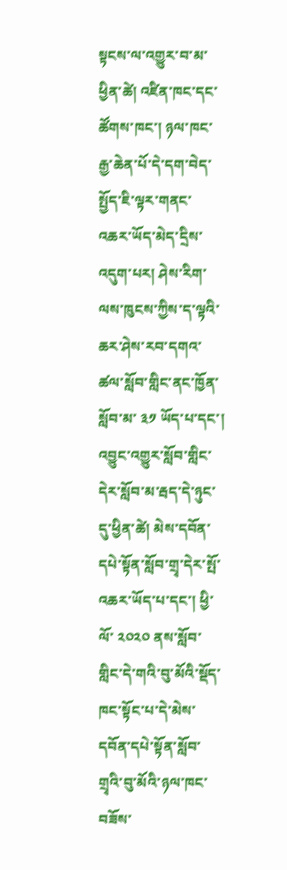སྟངས་ལ་འགྱུར་བ་མ་ཕྱིན་ཚེ། འཛིན་ཁང་དང་ཚོགས་ཁང་། ཉལ་ཁང་རྒྱ་ཆེན་པོ་དེ་དག་བེད་སྤྱོད་ཇི་ལྟར་གནང་འཆར་ཡོད་མེད་དྲིས་འདུག་པར། ཤེས་རིག་ལས་ཁུངས་ཀྱིས་ད་ལྟའི་ཆར་ཤེས་རབ་དགའ་ཚལ་སློབ་གླིང་ནང་ཁྱོན་སློབ་མ་ ༣༡ ཡོད་པ་དང་། འབྱུང་འགྱུར་སློབ་གླིང་དེར་སློབ་མ་རྦད་དེ་ཉུང་དུ་ཕྱིན་ཚེ། མེས་དབོན་དཔེ་སྟོན་སློབ་གྲྭ་དེར་སྤོ་འཆར་ཡོད་པ་དང་། ཕྱི་ལོ་ ༢༠༢༠ ནས་སློབ་གླིང་དེ་གའི་བུ་མོའི་སྡོད་ཁང་སྟོང་པ་དེ་མེས་དབོན་དཔེ་སྟོན་སློབ་གྲྭའི་བུ་མོའི་ཉལ་ཁང་བཟོས་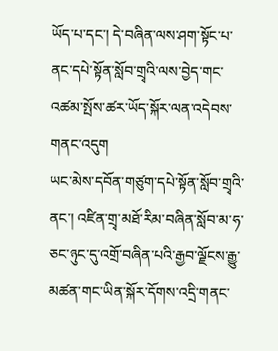ཡོད་པ་དང་། དེ་བཞིན་ལས་ཤག་སྟོང་པ་ནང་དཔེ་སྟོན་སློབ་གྲྭའི་ལས་བྱེད་གང་འཚམ་སྤོས་ཚར་ཡོད་སྐོར་ལན་འདེབས་གནང་འདུག
ཡང་མེས་དབོན་གཙུག་དཔེ་སྟོན་སློབ་གྲྭའི་ནང་། འཛིན་གྲྭ་མཐོ་རིམ་བཞིན་སློབ་མ་ཧ་ཅང་ཉུང་དུ་འགྲོ་བཞིན་པའི་རྒྱབ་ལྗོངས་རྒྱུ་མཚན་གང་ཡིན་སྐོར་དོགས་འདྲི་གནང་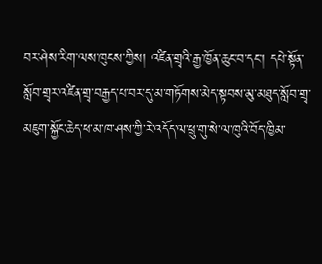བར་ཤེས་རིག་ལས་ཁུངས་ཀྱིས། འཛིན་གྲྭའི་རྒྱ་ཁྱོན་ཆུང་བ་དང་། དཔེ་སྟོན་སློབ་གྲྭར་འཛིན་གྲྭ་བརྒྱད་པ་བར་དུ་མ་གཏོགས་མེད་སྟབས་མུ་མཐུད་སློབ་གྲྭ་མཇུག་སྐྱོང་ཆེད་ཕ་མ་ཁ་ཤས་ཀྱི་རེ་འདོད་ལ་ཕྲུ་གུ་སེ་ལ་ཁུའི་བོད་ཁྱིམ་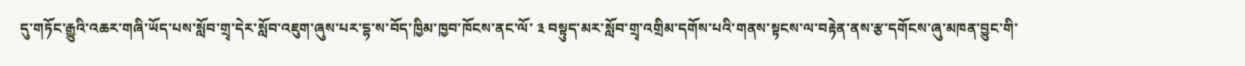དུ་གཏོང་རྒྱུའི་འཆར་གཞི་ཡོད་པས་སློབ་གྲྭ་དེར་སློབ་འཇུག་ཞུས་པར་དྷ་ས་བོད་ཁྱིམ་ཁྱབ་ཁོངས་ནང་ལོ་ ༣ བསྟུད་མར་སློབ་གྲྭ་འགྲིམ་དགོས་པའི་གནས་སྟངས་ལ་བརྟེན་ནས་རྩ་དགོངས་ཞུ་མཁན་བྱུང་གི་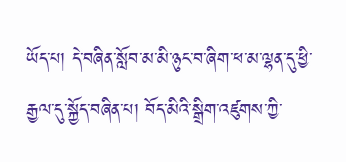ཡོད་པ། དེ་བཞིན་སློབ་མ་མི་ཉུང་བ་ཞིག་ཕ་མ་ལྷན་དུ་ཕྱི་རྒྱལ་དུ་སྐྱོད་བཞིན་པ། བོད་མིའི་སྒྲིག་འཛུགས་ཀྱི་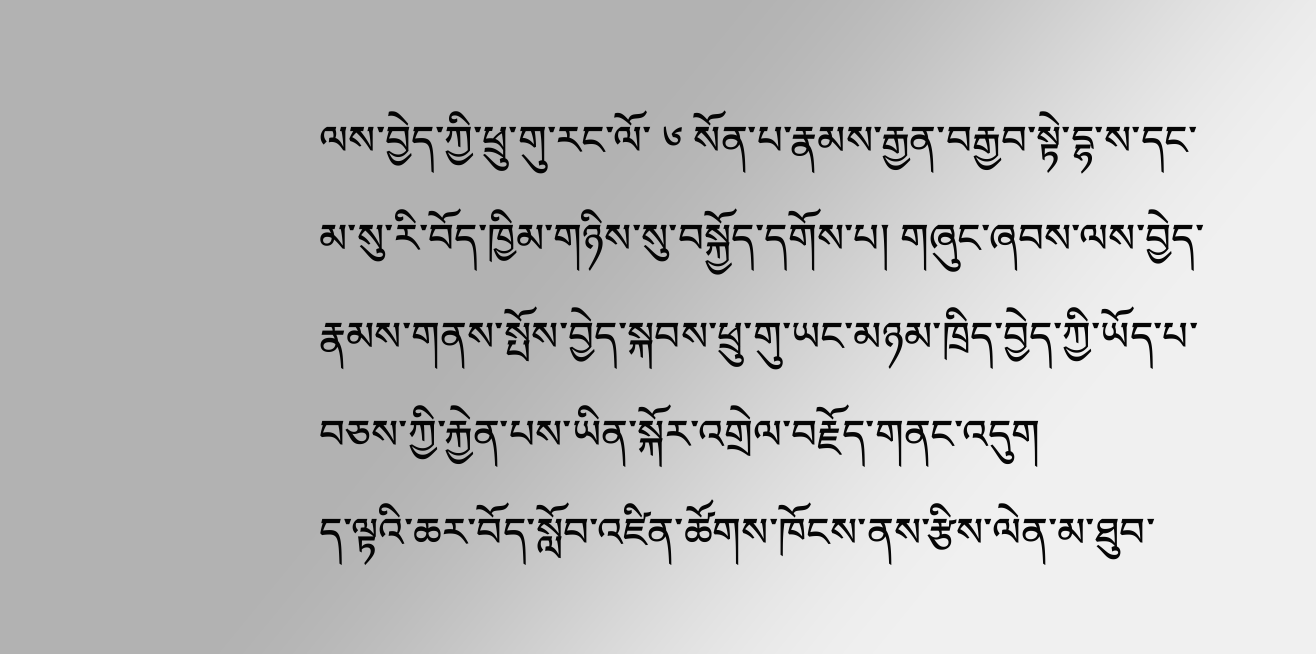ལས་བྱེད་ཀྱི་ཕྲུ་གུ་རང་ལོ་ ༦ སོན་པ་རྣམས་རྒྱན་བརྒྱབ་སྟེ་དྷ་ས་དང་མ་སུ་རི་བོད་ཁྱིམ་གཉིས་སུ་བསྐྱོད་དགོས་པ། གཞུང་ཞབས་ལས་བྱེད་རྣམས་གནས་སྤོས་བྱེད་སྐབས་ཕྲུ་གུ་ཡང་མཉམ་ཁྲིད་བྱེད་ཀྱི་ཡོད་པ་བཅས་ཀྱི་རྐྱེན་པས་ཡིན་སྐོར་འགྲེལ་བརྗོད་གནང་འདུག
ད་ལྟའི་ཆར་བོད་སློབ་འཛིན་ཚོགས་ཁོངས་ནས་རྩིས་ལེན་མ་ཐུབ་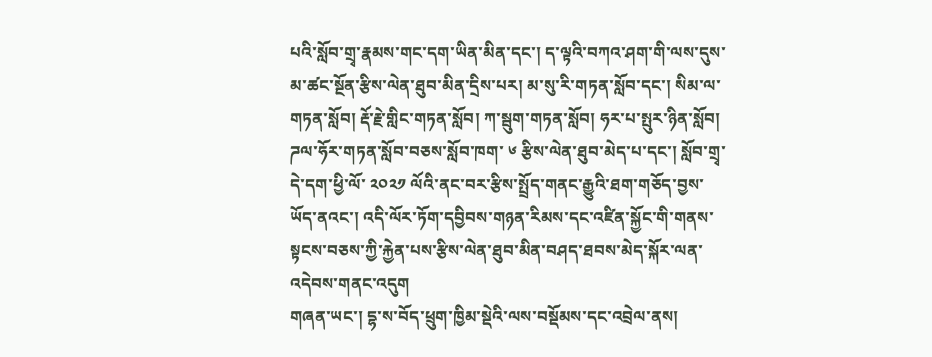པའི་སློབ་གྲྭ་རྣམས་གང་དག་ཡིན་མིན་དང་། ད་ལྟའི་བཀའ་ཤག་གི་ལས་དུས་མ་ཚང་སྔོན་རྩིས་ལེན་ཐུབ་མིན་དྲིས་པར། མ་སུ་རི་གཏན་སློབ་དང་། སིམ་ལ་གཏན་སློབ། རྡོ་རྗེ་གླིང་གཏན་སློབ། ཀ་སྦུག་གཏན་སློབ། ཧར་པ་སྤུར་ཉིན་སློབ། ཌལ་ཧོར་གཏན་སློབ་བཅས་སློབ་ཁག་ ༦ རྩིས་ལེན་ཐུབ་མེད་པ་དང་། སློབ་གྲྭ་དེ་དག་ཕྱི་ལོ་ ༢༠༢༡ ལོའི་ནང་བར་རྩིས་སྤྲོད་གནང་རྒྱུའི་ཐག་གཅོད་བྱས་ཡོད་ནའང་། འདི་ལོར་ཏོག་དབྱིབས་གཉན་རིམས་དང་འཛིན་སྐྱོང་གི་གནས་སྟངས་བཅས་ཀྱི་རྐྱེན་པས་རྩིས་ལེན་ཐུབ་མིན་བཤད་ཐབས་མེད་སྐོར་ལན་འདེབས་གནང་འདུག
གཞན་ཡང་། དྷ་ས་བོད་ཕྲུག་ཁྱིམ་སྡེའི་ལས་བསྡོམས་དང་འབྲེལ་ནས།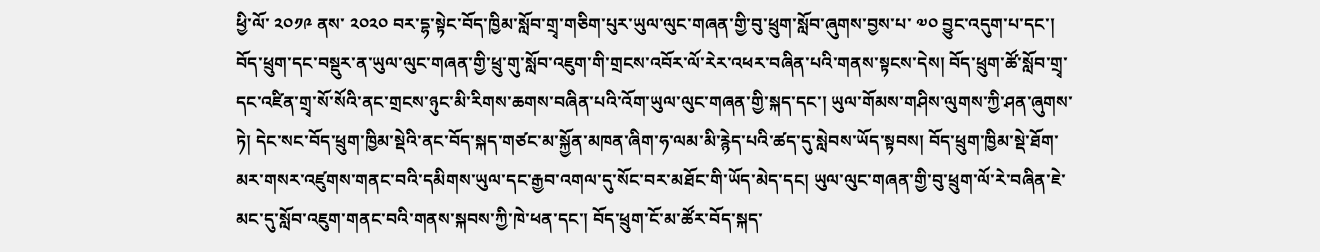ཕྱི་ལོ་ ༢༠༡༩ ནས་ ༢༠༢༠ བར་དྷ་སྟེང་བོད་ཁྱིམ་སློབ་གྲྭ་གཅིག་པུར་ཡུལ་ལུང་གཞན་གྱི་བུ་ཕྲུག་སློབ་ཞུགས་བྱས་པ་ ༧༠ བྱུང་འདུག་པ་དང་། བོད་ཕྲུག་དང་བསྡུར་ན་ཡུལ་ལུང་གཞན་གྱི་ཕྲུ་གུ་སློབ་འཇུག་གི་གྲངས་འབོར་ལོ་རེར་འཕར་བཞིན་པའི་གནས་སྟངས་དེས། བོད་ཕྲུག་ཚོ་སློབ་གྲྭ་དང་འཛིན་གྲྭ་སོ་སོའི་ནང་གྲངས་ཉུང་མི་རིགས་ཆགས་བཞིན་པའི་འོག་ཡུལ་ལུང་གཞན་གྱི་སྐད་དང་། ཡུལ་གོམས་གཤིས་ལུགས་ཀྱི་ཤན་ཞུགས་ཏེ། དེང་སང་བོད་ཕྲུག་ཁྱིམ་སྡེའི་ནང་བོད་སྐད་གཙང་མ་སྐྱོན་མཁན་ཞིག་ཧ་ལམ་མི་རྙེད་པའི་ཚད་དུ་སླེབས་ཡོད་སྟབས། བོད་ཕྲུག་ཁྱིམ་སྡེ་ཐོག་མར་གསར་འཛུགས་གནང་བའི་དམིགས་ཡུལ་དང་རྒྱབ་འགལ་དུ་སོང་བར་མཐོང་གི་ཡོད་མེད་དང། ཡུལ་ལུང་གཞན་གྱི་བུ་ཕྲུག་ལོ་རེ་བཞིན་ཇེ་མང་དུ་སློབ་འཇུག་གནང་བའི་གནས་སྐབས་ཀྱི་ཁེ་ཕན་དང་། བོད་ཕྲུག་ངོ་མ་ཚོར་བོད་སྐད་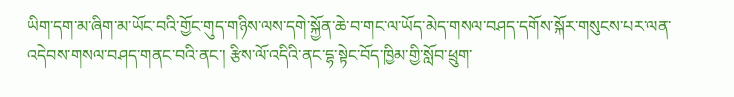ཡིག་དག་མ་ཞིག་མ་ཡོང་བའི་གྱོང་གུད་གཉིས་ལས་དགེ་སྐྱོན་ཆེ་བ་གང་ལ་ཡོད་མེད་གསལ་བཤད་དགོས་སྐོར་གསུངས་པར་ལན་འདེབས་གསལ་བཤད་གནང་བའི་ནང་། རྩིས་ལོ་འདིའི་ནང་དྷ་སྟེང་བོད་ཁྱིམ་གྱི་སློབ་ཕྲུག་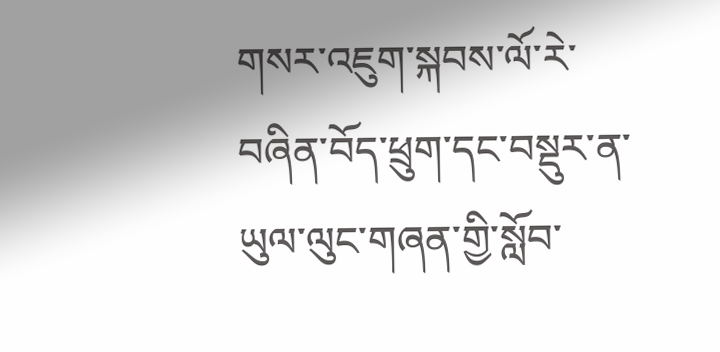གསར་འཇུག་སྐབས་ལོ་རེ་བཞིན་བོད་ཕྲུག་དང་བསྡུར་ན་ཡུལ་ལུང་གཞན་གྱི་སློབ་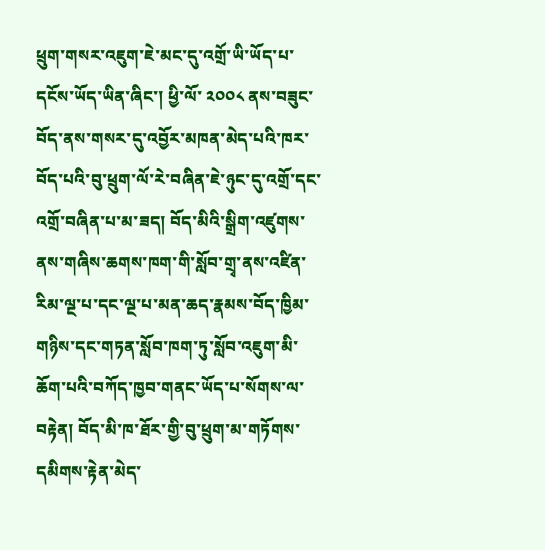ཕྲུག་གསར་འཇུག་ཇེ་མང་དུ་འགྲོ་ཡི་ཡོད་པ་དངོས་ཡོད་ཡིན་ཞིང་། ཕྱི་ལོ་ ༢༠༠༨ ནས་བཟུང་བོད་ནས་གསར་དུ་འབྱོར་མཁན་མེད་པའི་ཁར་བོད་པའི་བུ་ཕྲུག་ལོ་རེ་བཞིན་ཇེ་ཉུང་དུ་འགྲོ་དང་འགྲོ་བཞིན་པ་མ་ཟད། བོད་མིའི་སྒྲིག་འཛུགས་ནས་གཞིས་ཆགས་ཁག་གི་སློབ་གྲྭ་ནས་འཛིན་རིམ་ལྔ་པ་དང་ལྔ་པ་མན་ཆད་རྣམས་བོད་ཁྱིམ་གཉིས་དང་གཏན་སློབ་ཁག་ཏུ་སློབ་འཇུག་མི་ཆོག་པའི་བཀོད་ཁྱབ་གནང་ཡོད་པ་སོགས་ལ་བརྟེན། བོད་མི་ཁ་ཐོར་གྱི་བུ་ཕྲུག་མ་གཏོགས་དམིགས་རྟེན་མེད་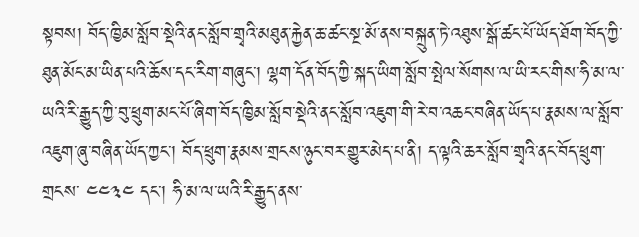སྟབས། བོད་ཁྱིམ་སློབ་སྡེའི་ནང་སློབ་གྲྭའི་མཐུན་རྐྱེན་ཆ་ཚང་སྔ་མོ་ནས་བསྐྲུན་ཏེ་འཐུས་སྒོ་ཚང་པོ་ཡོད་ཐོག་བོད་ཀྱི་ཐུན་མོང་མ་ཡིན་པའི་ཆོས་དང་རིག་གཞུང་། ལྷག་དོན་བོད་ཀྱི་སྐད་ཡིག་སློབ་སྤེལ་སོགས་ལ་ཡི་རང་གིས་ཧི་མ་ལ་ཡའི་རི་རྒྱུད་ཀྱི་བུ་ཕྲུག་མང་པོ་ཞིག་བོད་ཁྱིམ་སློབ་སྡེའི་ནང་སློབ་འཇུག་གི་རེ་བ་འཆང་བཞིན་ཡོད་པ་རྣམས་ལ་སློབ་འཇུག་ཞུ་བཞིན་ཡོད་ཀྱང་། བོད་ཕྲུག་རྣམས་གྲངས་ཉུང་བར་གྱུར་མེད་པ་ནི། ད་ལྟའི་ཆར་སློབ་གྲྭའི་ནང་བོད་ཕྲུག་གྲངས་ ༤༤༣༤ དང་། ཧི་མ་ལ་ཡའི་རི་རྒྱུད་ནས་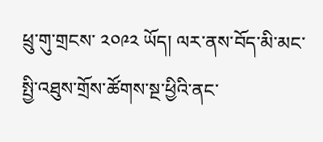ཕྲུ་གུ་གྲངས་ ༢༠༩༢ ཡོད། ལར་ནས་བོད་མི་མང་སྤྱི་འཐུས་གྲོས་ཚོགས་སྔ་ཕྱིའི་ནང་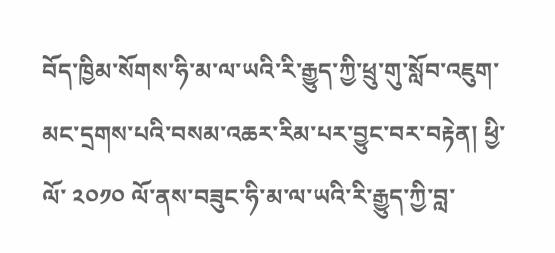བོད་ཁྱིམ་སོགས་ཧི་མ་ལ་ཡའི་རི་རྒྱུད་ཀྱི་ཕྲུ་གུ་སློབ་འཇུག་མང་དྲགས་པའི་བསམ་འཆར་རིམ་པར་བྱུང་བར་བརྟེན། ཕྱི་ལོ་ ༢༠༡༠ ལོ་ནས་བཟུང་ཧི་མ་ལ་ཡའི་རི་རྒྱུད་ཀྱི་བླ་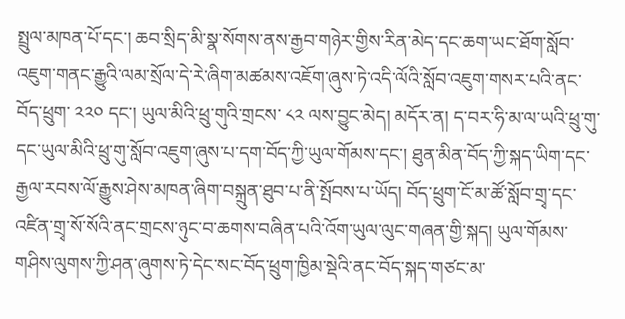སྤྲུལ་མཁན་པོ་དང་། ཆབ་སྲིད་མི་སྣ་སོགས་ནས་རྒྱབ་གཉེར་གྱིས་རིན་མེད་དང་ཆག་ཡང་ཐོག་སློབ་འཇུག་གནང་རྒྱུའི་ལམ་སྲོལ་དེ་རེ་ཞིག་མཚམས་འཇོག་ཞུས་ཏེ་འདི་ལོའི་སློབ་འཇུག་གསར་པའི་ནང་བོད་ཕྲུག་ ༢༢༠ དང་། ཡུལ་མིའི་ཕྲུ་གུའི་གྲངས་ ༨༢ ལས་བྱུང་མེད། མདོར་ན། ད་བར་ཧི་མ་ལ་ཡའི་ཕྲུ་གུ་དང་ཡུལ་མིའི་ཕྲུ་གུ་སློབ་འཇུག་ཞུས་པ་དག་བོད་ཀྱི་ཡུལ་གོམས་དང་། ཐུན་མིན་བོད་ཀྱི་སྐད་ཡིག་དང་རྒྱལ་རབས་ལོ་རྒྱུས་ཤེས་མཁན་ཞིག་བསྐྲུན་ཐུབ་པ་ནི་སྤོབས་པ་ཡོད། བོད་ཕྲུག་ངོ་མ་ཚོ་སློབ་གྲྭ་དང་འཛིན་གྲྭ་སོ་སོའི་ནང་གྲངས་ཉུང་བ་ཆགས་བཞིན་པའི་འོག་ཡུལ་ལུང་གཞན་གྱི་སྐད། ཡུལ་གོམས་གཤིས་ལུགས་ཀྱི་ཤན་ཞུགས་ཏེ་དེང་སང་བོད་ཕྲུག་ཁྱིམ་སྡེའི་ནང་བོད་སྐད་གཙང་མ་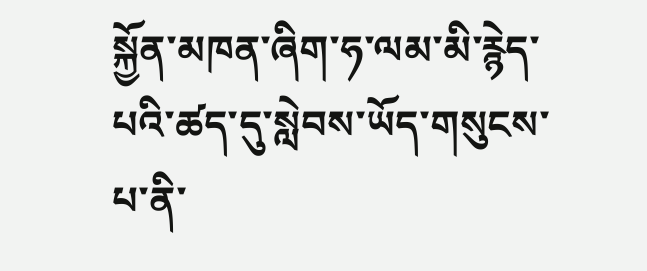སྐྱོན་མཁན་ཞིག་ཧ་ལམ་མི་རྙེད་པའི་ཚད་དུ་སླེབས་ཡོད་གསུངས་པ་ནི་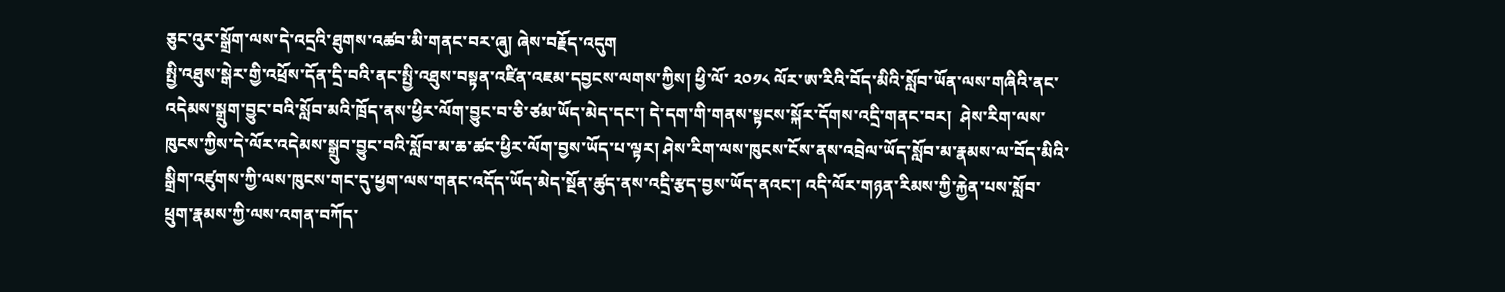ཅུང་འུར་སྒྲོག་ལས་དེ་འདྲའི་ཐུགས་འཚབ་མི་གནང་བར་ཞུ། ཞེས་བརྗོད་འདུག
སྤྱི་འཐུས་སྒེར་གྱི་འཕྲོས་དོན་དྲི་བའི་ནང་སྤྱི་འཐུས་བསྟན་འཛིན་འཇམ་དབྱངས་ལགས་ཀྱིས། ཕྱི་ལོ་ ༢༠༡༨ ལོར་ཨ་རིའི་བོད་མིའི་སློབ་ཡོན་ལས་གཞིའི་ནང་འདེམས་སྒྲུག་བྱུང་བའི་སློབ་མའི་ཁྲོད་ནས་ཕྱིར་ལོག་བྱུང་བ་ཅི་ཙམ་ཡོད་མེད་དང་། དེ་དག་གི་གནས་སྟངས་སྐོར་དོགས་འདྲི་གནང་བར།  ཤེས་རིག་ལས་ཁུངས་ཀྱིས་དེ་ལོར་འདེམས་སྒྲུབ་བྱུང་བའི་སློབ་མ་ཆ་ཚང་ཕྱིར་ལོག་བྱས་ཡོད་པ་ལྟར། ཤེས་རིག་ལས་ཁུངས་ངོས་ནས་འབྲེལ་ཡོད་སློབ་མ་རྣམས་ལ་བོད་མིའི་སྒྲིག་འཛུགས་ཀྱི་ལས་ཁུངས་གང་དུ་ཕྱག་ལས་གནང་འདོད་ཡོད་མེད་སྔོན་ཚུད་ནས་འདྲི་རྩད་བྱས་ཡོད་ནའང་། འདི་ལོར་གཉན་རིམས་ཀྱི་རྐྱེན་པས་སློབ་ཕྲུག་རྣམས་ཀྱི་ལས་འགན་བཀོད་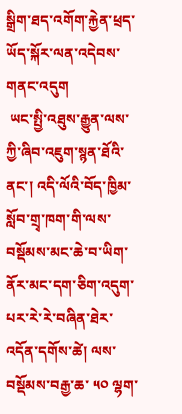སྒྲིག་ཐད་འགོག་རྐྱེན་ཕྲད་ཡོད་སྐོར་ལན་འདེབས་གནང་འདུག
 ཡང་སྤྱི་འཐུས་རྒྱུན་ལས་ཀྱི་ཞིབ་འཇུག་སྙན་ཐོའི་ནང་། འདི་ལོའི་བོད་ཁྱིམ་སློབ་གྲྭ་ཁག་གི་ལས་བསྡོམས་མང་ཆེ་བ་ཡིག་ནོར་མང་དག་ཅིག་འདུག་པར་རེ་རེ་བཞིན་ཐེར་འདོན་དགོས་ཚེ། ལས་བསྡོམས་བརྒྱ་ཆ་ ༥༠ ལྷག་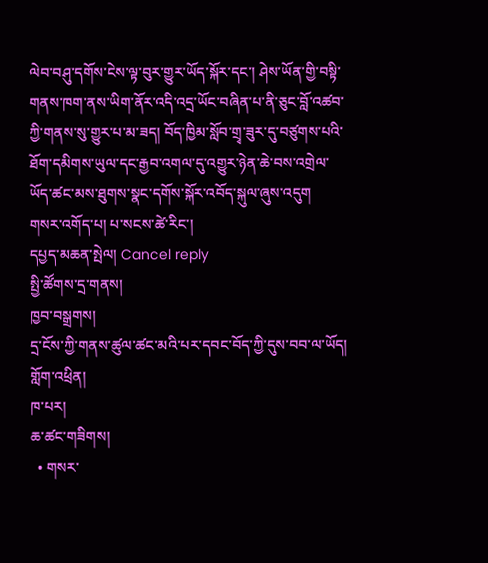ལེབ་བཤུ་དགོས་ངེས་ལྟ་བུར་གྱུར་ཡོད་སྐོར་དང་། ཤེས་ཡོན་གྱི་བསྟི་གནས་ཁག་ནས་ཡིག་ནོར་འདི་འདྲ་ཡོང་བཞིན་པ་ནི་ཅུང་བློ་འཚབ་ཀྱི་གནས་སུ་གྱུར་པ་མ་ཟད། བོད་ཁྱིམ་སློབ་གྲྭ་ཟུར་དུ་བཙུགས་པའི་ཐོག་དམིགས་ཡུལ་དང་རྒྱབ་འགལ་དུ་འགྱུར་ཉེན་ཆེ་བས་འགྲེལ་ཡོད་ཚང་མས་ཐུགས་སྣང་དགོས་སྐོར་འབོད་སྐུལ་ཞུས་འདུག
གསར་འགོད་པ། པ་སངས་ཚེ་རིང་།
དཔྱད་མཆན་སྤེལ། Cancel reply
སྤྱི་ཚོགས་དྲ་གནས།
ཁྱབ་བསྒྲགས།
དྲ་ངོས་ཀྱི་གནས་ཚུལ་ཚང་མའི་པར་དབང་བོད་ཀྱི་དུས་བབ་ལ་ཡོད།
གློག་འཕྲིན།
ཁ་པར།
ཆ་ཚང་གཟིགས།
  • གསར་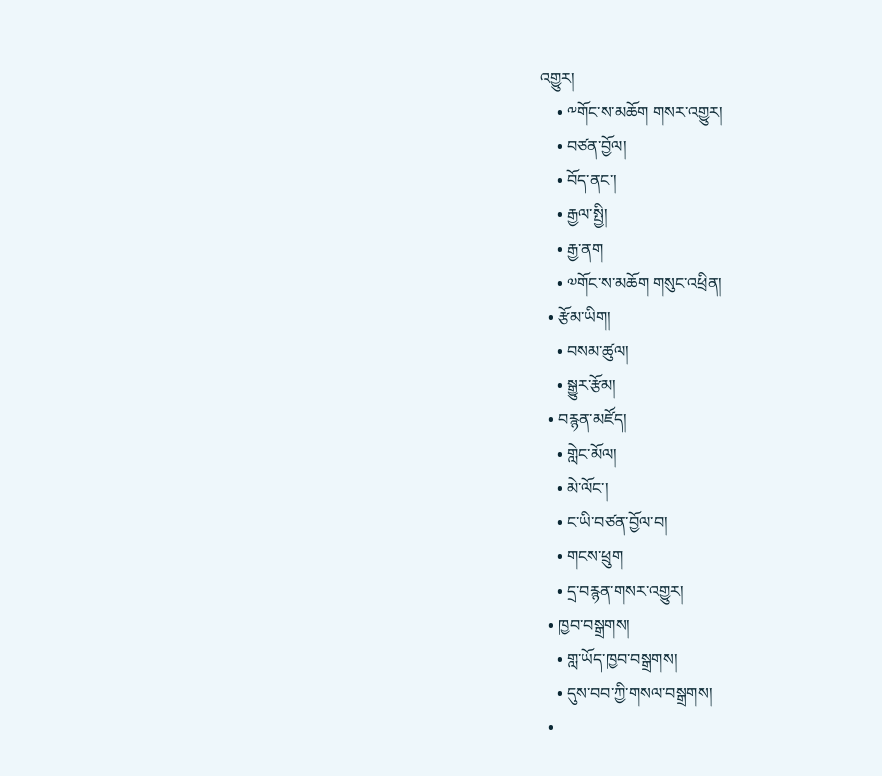འགྱུར།
    • ༸གོང་ས་མཆོག གསར་འགྱུར།
    • བཙན་བྱོལ།
    • བོད་ནང་།
    • རྒྱལ་སྤྱི།
    • རྒྱ་ནག
    • ༧གོང་ས་མཆོག གསུང་འཕྲིན།
  • རྩོམ་ཡིག།
    • བསམ་ཚུལ།
    • སྒྱུར་རྩོམ།
  • བརྙན་མཛོད།
    • གླེང་མོལ།
    • མེ་ལོང་།
    • ང་ཡི་བཙན་བྱོལ་བ།
    • གངས་ཕྲུག
    • དྲ་བརྙན་གསར་འགྱུར།
  • ཁྱབ་བསྒྲགས།
    • གླ་ཡོད་ཁྱབ་བསྒྲགས།
    • དུས་བབ་ཀྱི་གསལ་བསྒྲགས།
  •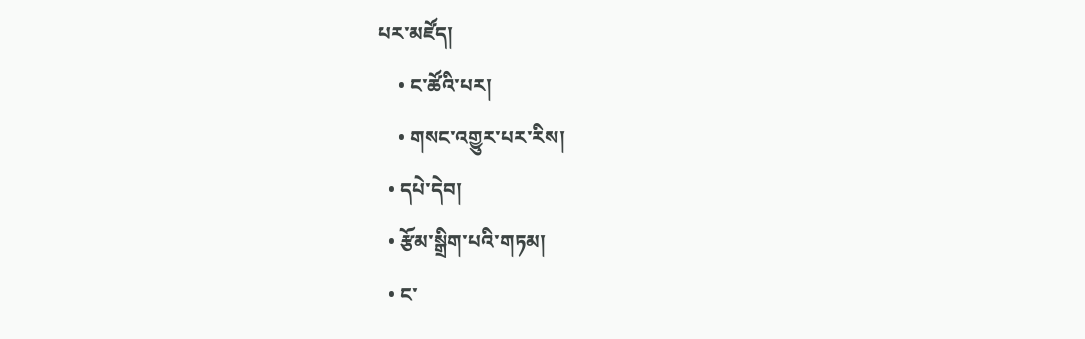པར་མཛོད།
    • ང་ཚོའི་པར།
    • གསང་འགྱུར་པར་རིས།
  • དཔེ་དེབ།
  • རྩོམ་སྒྲིག་པའི་གཏམ།
  • ང་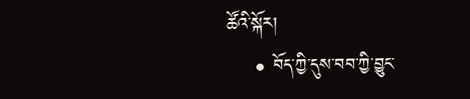ཚོའི་སྐོར།
    • བོད་ཀྱི་དུས་བབ་ཀྱི་བྱུང་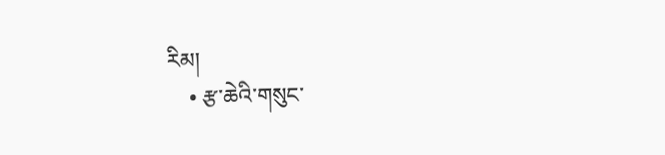རིམ།
    • རྩ་ཆེའི་གསུང་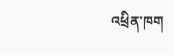འཕྲིན་ཁག